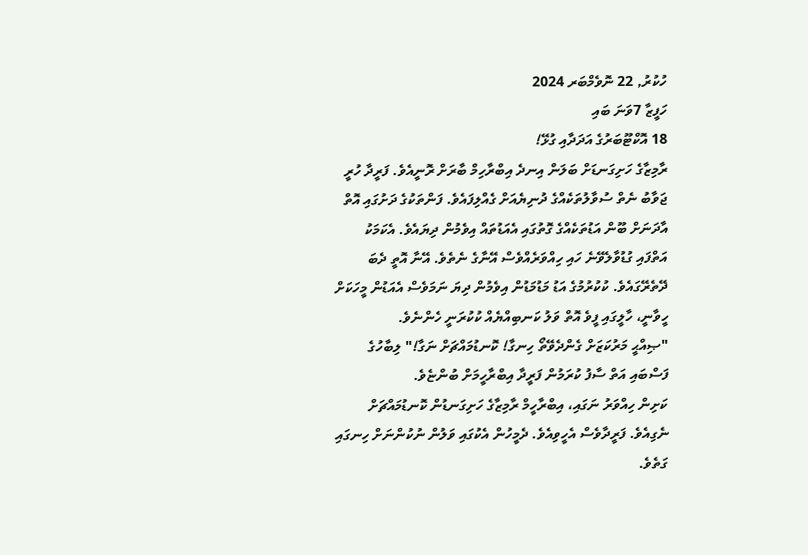ހުކުރު, 22 ނޮވެމްބަރ 2024
ހަފީޒާ 7ވަނަ ބައި
18 އޮކްޓޫބަރުގެ އަދަދާއި ގުޅޭ!
ރާމިޒާގެ ހަށިގަނޑަށް ބަލަން އިނދެ އިބްރާހިމް ބާރަށް ރޮނީއެވެ. ފަރީދާ ހުރީ ޖަވާބު ނެތް ސުވާލުތަކެއްގެ ދުނިޔެއަށް ގެއްލިފައެވެ. ފަންތަކުގެ ދަށުގައި އޮތް އާދަނަށް ބޫން އަޑުތަކެއްގެ ގޮތުގައި އެއަޑުތައް އިވެމުން ދިޔައެވެ. އެކަމަކު އަތްފައި ގުޑުވާލެވޭނެ ހައި ހިއްވަރެއްވެސް އޭނާގެ ނެތެވެ. އޭނާ އޮތީ ދެބަ ދޭތެރޭގައެވެ. ކުކުރުމުގެ އަޑު މަޑުމަޑުން އިވެމުން ދިޔަ ނަމަވެސް އެއަޑުން މީހަކަށް ހީވާނީ، ހާލީގައި ފީވެ އޮތް ވަލު ކަނބިއްޔެއް ކުކުރަނީ ހެންނެވެ.
"ޞިއްޙީ މަރުކަޒަށް ގެންދެވޭތޯ ހިނގާ! ކޮނޑުމައްޗަށް ނަގާ!" ލިބާހުގެ ފަސްބައި އަތް ސާފު ކުރަމުން ފަރީދާ އިބްރާހީމަށް ބުންޏެވެ.
ކަށިން ހިއްވަރު ނަގައި، އިބްރާހީމް ރާމިޒާގެ ހަށިގަނޑުން ކޮނޑުމައްޗަށް ނެގިއެވެ. ފަރީދާވެސް އެހީވިއެވެ. ދެމީހުން އެކުގައި ވަލުން ނުކުންނަށް ހިނގައި ގަތެވެ.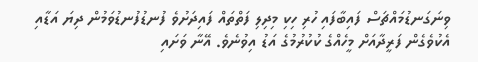ވިނަގަނޑުމައްޗަސް ފައިބާފައި ހުރި ހިކި މިދިލި ފަތްތައް ފައިދަށުވެ ފުނޑުފުނޑުވަމުން ދިޔަ އަޑާއި އެކުވެގެން ފަރީދާއަށް މީހެއްގެ ކުކުރުމުގެ އަޑު އިވުނެވެ. އޭނާ ވަށައި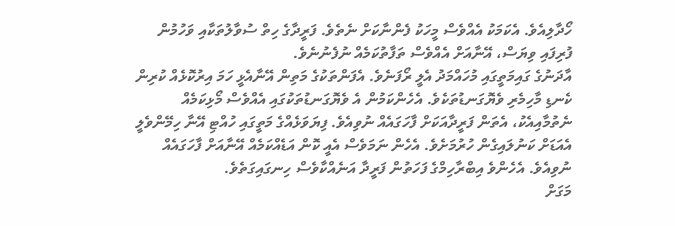ހޯދާލިއެވެ. އެކަމަކު އެއްވެސް މީހަކު ފެންނާކަށް ނެތެވެ. ފަރީދާގެ ހިތް ސުވާލުތަކާއި ވަހުމުން ފުރިފައި ވިޔަސް، އޭނާއަށް އެއްވެސް ތަފާތުކަމެއް ނުފެނުނެވެ.
އާދަނުގެ ގައިމަތީގައި މުހައްމަދު އެލީ ރޯފަނެވެ. އެފަންތަކުގެ މަތިން އޭނާއެޅީ ހަމަ އިރުކޮޅެއް ކުރިން ކެނޑި މާހިމެރި ވެޔޮގަނޑުތަކެވެ. އެހެންކަމުން އެ ވެޔޮގަނޑުތަކުގައި އެއްވެސް މޯޅިކަމެއް ނެތުމާއިއެކު، އެތަން ފަރީދާއަކަށް ފާހަގައެއް ނުވިއެވެ. ފިޔަވަޅެއްގެ މަތީގައި ހުއްޓި އޭނާ ހިމޭންވެލީ އެއަޑަށް ކަނުލައިގެން ހުރުމަށެވެ. އެހެން ނަމަވެސް އެއީ ކޮން އަޑެއްކަމެއް އޭނާއަށް ފާހަގައެއް ނުވިއެވެ. އެހެންވެ އިބްރާހިމްގެ ފަހަތުން ފަރީދާ އަނެއްކާވެސް ހިނގައިގަތެވެ.
މަގަށް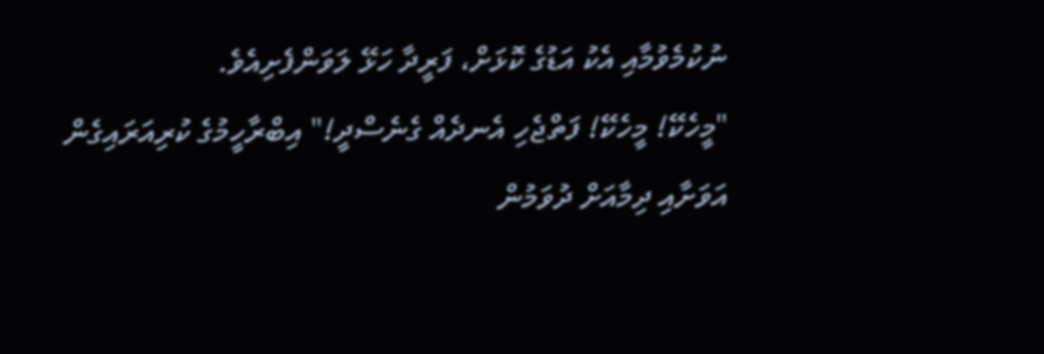ނުކުމެވުމާއި އެކު އަޑުގެ ކޮޅަށް، ފަރީދާ ހަޅޭ ލަވަންފެށިއެވެ.
"މީހެކޭ! މީހެކޭ! ފަތްޖެހި އެނދެއް ގެނެސްދީ!" އިބްރާހީމުގެ ކުރިއަރައިގެން އަވަށާއި ދިމާއަށް ދުވަމުން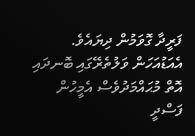ފަރީދާ ގޮވަމުން ދިޔައެވެ. އެއަޑުއަހަން ވަލުތެރޭގައި ބޮނދައި އޮތް މުޙައްމަދުވެސް އެމީހުން ފަސްދީ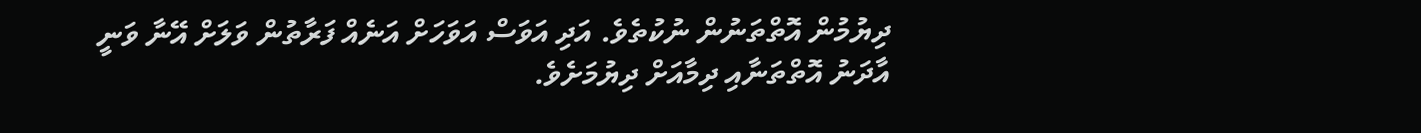ދިޔުމުން އޮތްތަނުން ނުކުތެވެ. އަދި އަވަސް އަވަހަށް އަނެއް ފަރާތުން ވަލަށް އޭނާ ވަނީ އާދަނު އޮތްތަނާއި ދިމާއަށް ދިޔުމަށެވެ.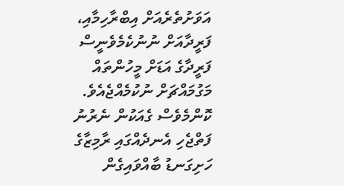އަވަށުތެރެއަށް އިބްރާހިމާއި، ފަރީދާއަށް ނުނުކެމެވެނީސް ފަރީދާގެ އަޑަށް މީހުންތައް މަގުމައްޗަށް ނުކުމެއްޖެއެވެ. ކޮންމެވެސް ގެއަކުން ނެރުނު ފަތްޖެހި އެނދެއްގައި ރާމިޒާގެ ހަށިގަނޑު ބާއްވައިގެން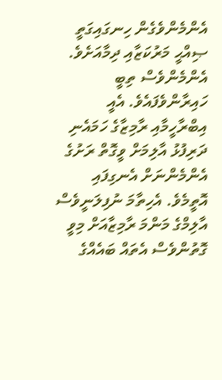އެންމެންވެގެން ހިނގައިގަތީ ޞިއްޙީ މަރުކަޒާއި ދިމާއަށެވެ. އެންމެންވެސް ތިބީ ހައިރާންވެފައެވެ. އެއީ އިބްރާހީމާއި ރާމިޒާގެ ހަމައެނި ދަރިފުޅު އާލިމަށް ވީގޮތް ރަށުގެ އެންމެންނަށް އެނގިފައި އޮތީމެވެ. އެހިތާމަ ނުފިލަނީވެސް އާލިމްގެ މަންމަ ރާމިޒާއަށް މިވީ ގޮތުންވެސް އެތައް ބައެއްގެ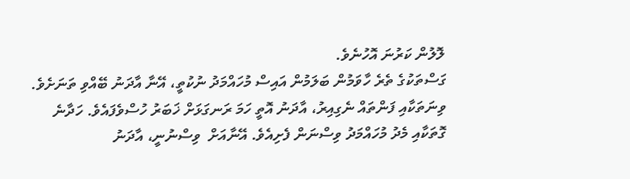ލޮލުން ކަރުނަ އޮހުނެވެ.
ގަސްތަކުގެ ތެރެ ހާވަމުން ބަލަމުން އައިސް މުހައްމަދު ނުކުތީ، އޭނާ އާދަނު ބޭއްވި ތަނަށެވެ. ވިނަތަކާއި ފަންތައް ނެގިއިރު، އާދަނު އޮތީ ހަމަ ރަނގަޅަށް ޚަބަރު ހުސްވެފައެވެ. ހަދާނެ ގޮތަކާއި މެދު މުހައްމަދު ވިސްނަން ފެށިއެވެ. އޭނާއަށް  ވިސްނުނީ، އާދަނު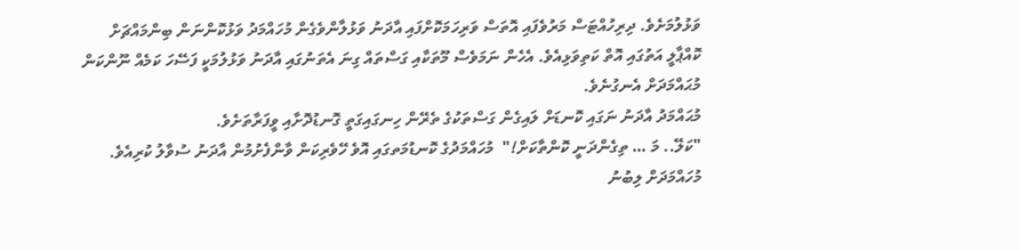ވަޅުލުމަށެވެ. ދިރިހުއްޓަސް މަރުވެފައި އޮތަސް ވަރިހަމަކޮށްފައި އާދަނު ވަޅުލާންވެގެން މުހައްމަދު ވަޅުކޮންނަން ބިންމައްޗަށް ކޮއްޕާލީ އަތުގައި އޮތް ކަތިވަޅިއެވެ. އެހެން ނަމަވެސް މޫތަކާއި ގަސްތައް ގިނަ އެތަނުގައި އާދަނު ވަޅުލުމަކީ ފަސޭހަ ކަމެއް ނޫންކަން މުޙައްމަދަށް އެނގުނެވެ.
މުޙައްމަދު އާދަނު ނަގައި ކޮނޑަށް ލައިގެން ގަސްތަކުގެ ތެރޭން ހިނގައިގަތީ ގޮނޑުދޮށާއި ވީފަރާތަށެވެ.
"ކަލޭ.. މަ … ތިގެންދަނީ ކޮންތާކަށް!"  މުހައްމަދުގެ ކޮނޑުމަތގައި އޮވެ ހޭވެރިކަން ވާންފެށުމުން އާދަނު ސުވާލު ކުރިއެވެ. މުހައްމަދަށް ލިބުނު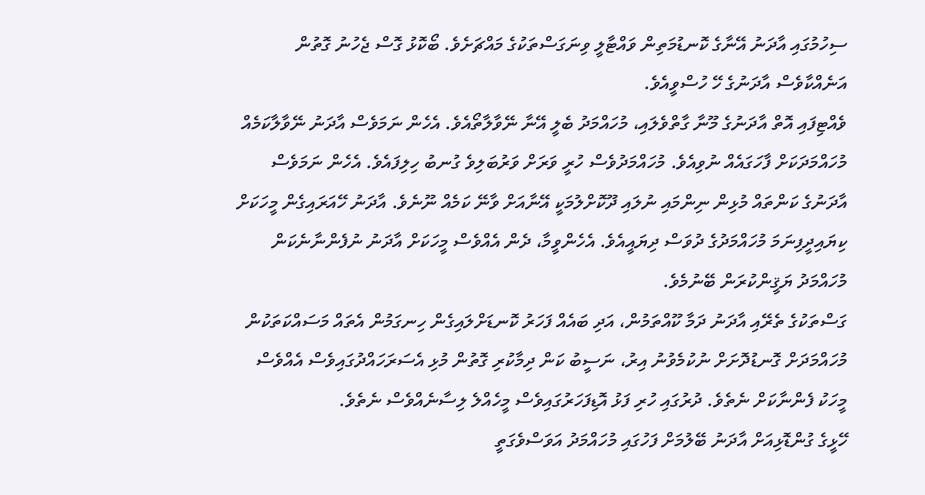ސިހުމުގައި އާދަނު އޭނާގެ ކޮނޑުމަތިން ވައްޓާލީ ވިނަގަސްތަކުގެ މައްޗަށެވެ. ބޯކޮޅު ގޮސް ޖެހުނު ގޮތުން އަނެއްކާވެސް އާދަނުގެ ހޭ ހުސްވީއެވެ.
ވެއްޓިފައި އޮތް އާދަނުގެ މޫނާ ގާތްވެލައި، މުހައްމަދު ބެލީ އޭނާ ނޭވާލާތޯއެވެ. އެހެން ނަމަވެސް އާދަނު ނޭވާލާކަމެއް މުހައްމަދަކަށް ފާހަގައެއް ނުވިއެވެ. މުހައްމަދުވެސް ހުރީ ވަރަށް ވަރުބަލިވެ ގުނބު ހިލިފައެވެ. އެހެން ނަމަވެސް އާދަނުގެ ކަންތައް މުޅިން ނިންމައި ނުލައި ދޫކޮށްލުމަކީ އޭނާއަށް ވާނޭ ކަމެއް ނޫނެވެ. އާދަނު ހޭއަރައިގެން މީހަކަށް ކިޔައިދީފިނަމަ މުހައްމަދުގެ ދުވަސް ދިޔައީއެވެ. އެހެންވީމާ، ދެން އެއްވެސް މީހަކަށް އާދަނު ނުފެންނާނެކަން މުހައްމަދު ޔަޤީންކުރަން ބޭނުމެވެ.
ގަސްތަކުގެ ތެރޭއި އާދަނު ދަމާ ކޫއްތަމުން، އަދި ބައެއް ފަހަރު ކޮނޑަށްލައިގެން ހިނގަމުން އެތައް މަސައްކަތަކުން މުހައްމަދަށް ގޮނޑުދޮށަށް ނުކުމެވުނު އިރު، ނަސީބު ކަން ދިމާކުރި ގޮތުން މުޅި އެސަރަހައްދުގައިވެސް އެއްވެސް މީހަކު ފެންނާކަށް ނެތެވެ. ދުރުގައި ހުރި ފަޅު އޮޑިފަހަރުގައިވެސް މީހެއްލެ ލިސާނެއްވެސް ނެތެވެ.
ހޭޅީގެ ގުންޑޮޅިއަށް އާދަނު ބޭލުމަށް ފަހުގައި މުހައްމަދު އަވަސްވެގަތީ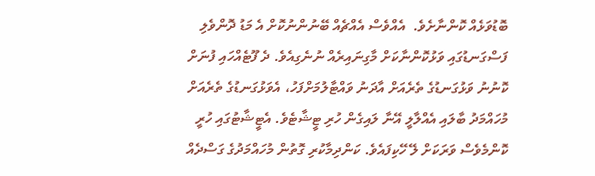ބޮޑުވަޅެއް ކޮންނާށެވެ.  އެއްވެސް އެއްޗެއް ބޭނުންނުކޮށް އެ މަޑު ދޮންވެލި ފަސްގަނޑުގައި ވަޅުކޮންނާކަށް މާގިނައިރެއް ނުނެގިއެވެ. ދެ ފޫޓެއްހައި ފުނަށް ކޮނުނު ވަޅުގަނޑުގެ ތެރެއަށް އާދަނު ވައްޓާލުމަށްފަހު، އެވަޅުގަނޑުގެ ތެރެއަށް މުހައްމަދު ބާލައި އެއްލާލީ އޭނާ ލައިގެން ހުރި ޓީޝާޓެވެ. އެޓީޝާޓުގައި ހުރީ ކޮންމެވެސް ވަރަކަށް ލޭ ހޭކިފައެވެ. ކަންދިމާކުރި ގޮތުން މުހައްމަދުގެ ގަސްދެއް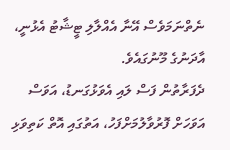ނެތްނަމަވެސް އޭނާ އެއްލާލި ޓީޝާޓު އެޅުނީ، އާދަނުގެ މޫނުގައެވެ.
ދެފަރާތުން ފަސް ލައި އެވަޅުގަނޑު، އަވަސް އަވަހަށް ފޮރުވާލުމަށްފަހު، އަތުގައި އޮތް ކަތިވަޅި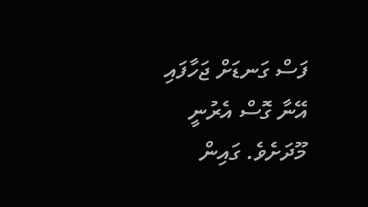ފަސް ގަނޑަށް ޖަހާފައި އޭނާ ގޮސް އެރުނީ މޫދަށެވެ. ގައިން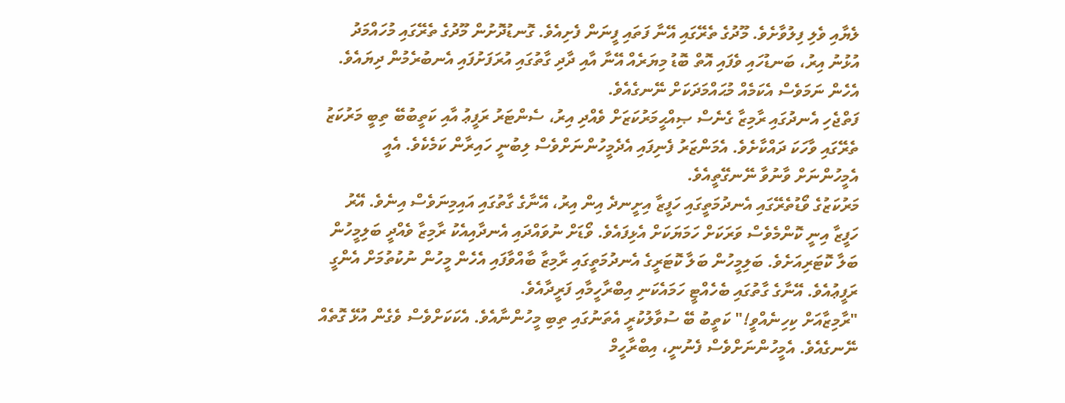ލެޔާއި ވެލި ފިލުވާށެވެ. މޫދުގެ ތެރޭގައި އޭނާ ފަތައި ފީނަން ފެށިއެވެ. ގޮނޑުދޮށުން މޫދުގެ ތެރޭގައި މުހައްމަދު އުޅުނު އިރު، ބަނޑުހައި ވެފައި އޮތް ބޮޑު މިޔަރެއް އޭނާ އާއި ދާދި ގާތުގައި އުރަފަށުފައި އެނބުރެމުން ދިޔައެވެ. އެހެން ނަމަވެސް އެކަމެއް މުޙައްމަދަކަށް ނޭނގެއެވެ.
ފަތްޖެހި އެނދުގައި ރާމިޒާ ގެނެސް ޞިއްޙީމަރުކަޒަށް ވެއްދި އިރު، ސެންޓަރު ރަފީޢު އާއި ކަތީބުބޭ ތިބީ މަރުކަޒު ތެރޭގައި ވާހަކަ ދައްކާށެވެ. އެމަންޒަރު ފެނިފައި އެދެމީހުންނަށްވެސް ލިބުނީ ހައިރާން ކަމެކެވެ. އެއީ އެމީހުންނަށް ވާނުވާ ނޭނގޭތީއެވެ.
މަރުކަޒުގެ ވޯޑުތެރޭގައި އެނދުމަތީގައި ހަފީޒާ އިށީނދެ އިން އިރު، އޭނާގެ ގާތުގައި އައިމިނަވެސް އިނެވެ. އޭރު ހަފީޒާ އިނީ ކޮންމެވެސް ވަރަކަށް ހަމަޔަކަށް އެޅިފައެވެ. ވޯޑަށް ނުވައްދައި އެނދާއިއެކު ރާމިޒާ ވެއްދީ ބަލިމީހުން ބަލާ ކޮޓަރިއަށެވެ. ބަލިމީހުން ބަލާ ކޮޓަރީގެ އެނދުމަތީގައި ރާމިޒާ ބާއްވާފައި އެހެން މީހުން ނުކުތުމަށް އެންގީ ރަފީޢުއެވެ. އޭނާގެ ގާތުގައި ބެހެއްޓީ ހަމައެކަނި އިބްރާހީމާއި ފަރީދާއެވެ.
"ރާމިޒާއަށް ކިހިނެއްވީ!" ކަތީބު ބޭ ސުވާލުކުރީ އެތަނުގައި ތިބި މީހުންނާއެވެ. އެކަކަށްވެސް ވެގެން އުޅޭ ގޮތެއް ނޭނގެއެވެ. އެމީހުންނަށްވެސް ފެނުނީ، އިބްރާހީމް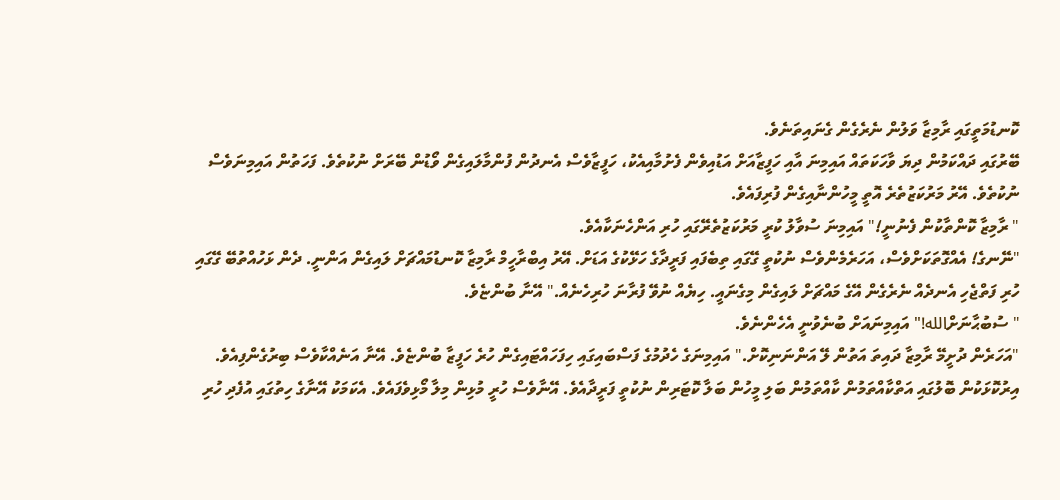ކޮނޑުމަތީގައި ރާމިޒާ ވަލުން ނެރެގެން ގެނައިތަނެވެ.
ބޭރުގައި ދައްކަމުން ދިޔަ ވާހަކަތައް އައިމިނަ އާއި ހަފީޒާއަށް އަޑުއިވެން ފެށުމާއިއެކު، ހަފީޒާވެސް އެނދުން ފުންމާލައިގެން ވޯޑުން ބޭރަށް ނުކުތެވެ. ފަހަތުން އައިމިނަވެސް ނުކުތެވެ. އޭރު މަރުކަޒުތެރެ އޮތީ މީހުންނާއިގެން ފުރިފައެވެ.
" ރާމިޒާ ކޮންތާކުން ފެނުނީ!" އައިމިނަ ސުވާލު ކުރީ މަރުކަޒުތެރޭގައި ހުރި އަންހެނަކާއެވެ.
"ނޭނގެ! އެއްގޮތަކަށްވެސް، އަހަރެމެންވެސް ނުކުތީ ގޭގައި ތިބެފައި ފަރީދާގެ ހަޅޭކުގެ އަޑަށް. އޭރު އިބްރާހީމް ރާމިޒާ ކޮނޑުމައްޗަށް ލައިގެން އަންނީ. ދެން ޅަހުއްތުބޭ ގޭގައި ހުރި ފަތްޖެހި އެނދެއް ނެރެގެން އޭގެ މައްޗަށް ލައިގެން މިގެނައީ. ހިޔެއް ނުވޭ ފުރާނަ ހުރިހެނެއް." އޭނާ ބުންޏެވެ.
" ސުބުޙާނަށްالله!" އައިމިނައަށް ބުނެވުނީ އެހެންނެވެ.
"އަހަރެން ދުށީމޭ ރާމިޒާ ދައިތަ އަތުން ލޭ އަންނަނިކޮށް." އައިމިނަގެ ހެދުމުގެ ފަސްބައިގައި ހިފަހައްޓައިގެން ހުރެ ހަފީޒާ ބުންޏެވެ. އޭނާ އަނެއްކާވެސް ބިރުގެންފިއެވެ.
އިރުކޮޅަކުން ބޮލުގައި އަތްކާއްތަމުން ކާއްތަމުން ބަލި މީހުން ބަލާ ކޮޓަރިން ނުކުތީ ފަރީދާއެވެ. އޭނާވެސް ހުރީ މުޅިން މިލާ މޯޅިވެފައެވެ. އެކަމަކު އޭނާގެ ހިތުގައި އުފެދި ހުރި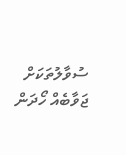ސުވާލުތަކަށް ޖަވާބެއް ހޯދަން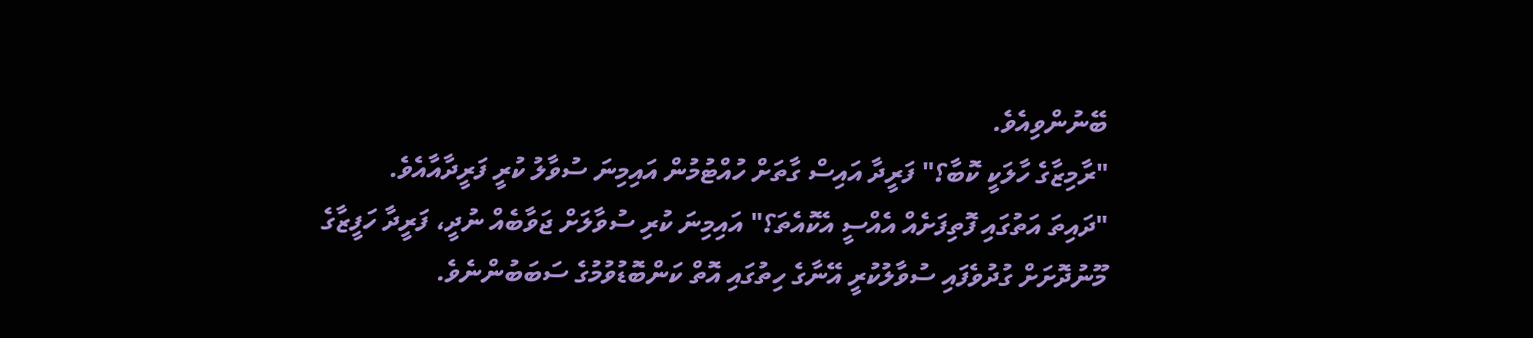ބޭނުންވިއެވެ.
"ރާމިޒާގެ ހާލަކީ ކޮބާ؟" ފަރީދާ އައިސް ގާތަށް ހުއްޓުމުން އައިމިނަ ސުވާލު ކުރީ ފަރީދާއާއެވެ.
"ދައިތަ އަތުގައި ފޮތިފަށެއް އެއްސީ އެކޮއެތަ؟" އައިމިނަ ކުރި ސުވާލަށް ޖަވާބެއް ނުދީ، ފަރީދާ ހަފީޒާގެ މޫނުދޮށަށް ގުދުވެފައި ސުވާލުކުރީ އޭނާގެ ހިތުގައި އޮތް ކަންބޮޑުވުމުގެ ސަބަބުންނެވެ.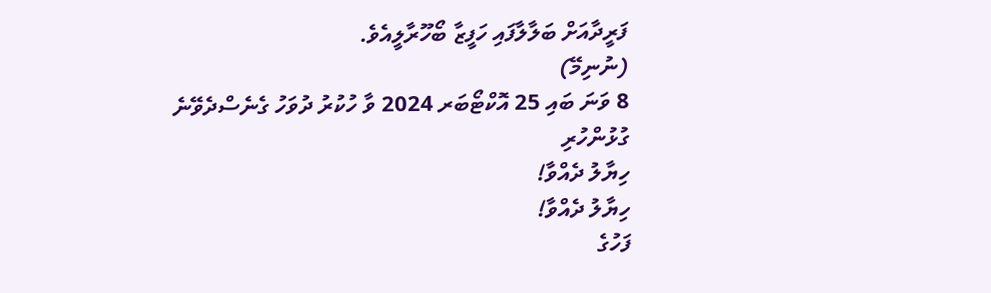ފަރީދާއަށް ބަލާލާފައި ހަފީޒާ ބޯހޫރާލީއެވެ.
(ނުނިމޭ)
8 ވަނަ ބައި 25 އޮކްޓޯބަރ 2024 ވާ ހުކުރު ދުވަހު ގެނެސްދެވޭނެ
ގުޅުންހުރި
ހިޔާލު ދެއްވާ!
ހިޔާލު ދެއްވާ!
ފަހުގެ